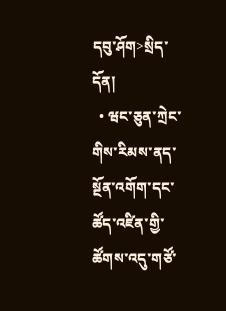དབུ་ཤོག>སྲིད་དོན།
  • ཝང་ཅུན་ཀྲེང་གིས་རིམས་ནད་སྔོན་འགོག་དང་ཚོད་འཛིན་གྱི་ཚོགས་འདུ་གཙོ་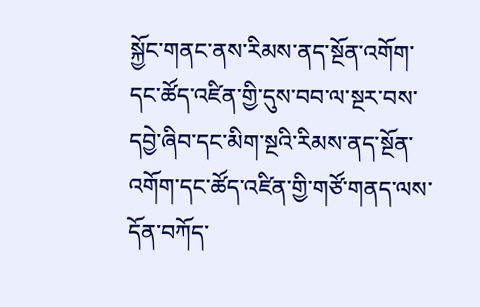སྐྱོང་གནང་ནས་རིམས་ནད་སྔོན་འགོག་དང་ཚོད་འཛིན་གྱི་དུས་བབ་ལ་སྔར་བས་དབྱེ་ཞིབ་དང་མིག་སྔའི་རིམས་ནད་སྔོན་འགོག་དང་ཚོད་འཛིན་གྱི་གཙོ་གནད་ལས་དོན་བཀོད་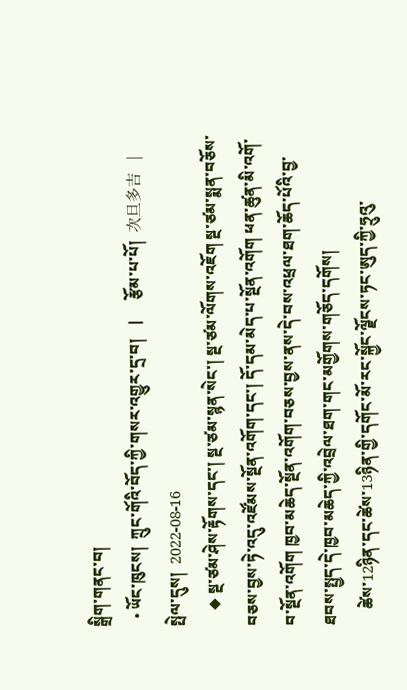སྒྲིག་གནང་བ།
  • ཡོང་ཁུངས།  ཀྲུང་གོའི་བོད་ཀྱི་གསར་འགྱུར་དྲ་བ།   |     རྩོམ་པ་པོ།  次旦多吉   |     སྤེལ་དུས།  2022-08-16
    ◆ སྔ་ཙམ་ཤེས་རྟོགས་དང་། སྔ་ཙམ་སྙན་སེང་། སྔ་ཙམ་ལོགས་འཇོག སྔ་ཙམ་སྨན་བཅོས་བཅས་བྱས་ཏེ་འདུ་འཛོམས་སྔོན་འགོག་དང་། དོ་དམ་མེད་པ་སྔོན་འགོག ཕན་ཚུན་མི་འགོ་བ་སྔོན་འགོག ཁྱབ་མཆེད་སྔོན་འགོག་བཅས་བྱས་ནས་དེ་བས་འཕྲལ་ཐག་ཆོད་པོའི་བྱ་ཐབས་སྤྱད་དེ་ཁྱབ་མཆེད་ཀྱི་འབྲེལ་ཐག་གང་མགྱོགས་གཅོད་དགོས།
    ཚེས་12ཉིན་དང་ཚེས་13ཉིན་གྱི་དགོང་མོ་རང་སྐྱོང་ལྗོངས་ཏང་ཨུད་ཀྱི་ཧྲུའུ་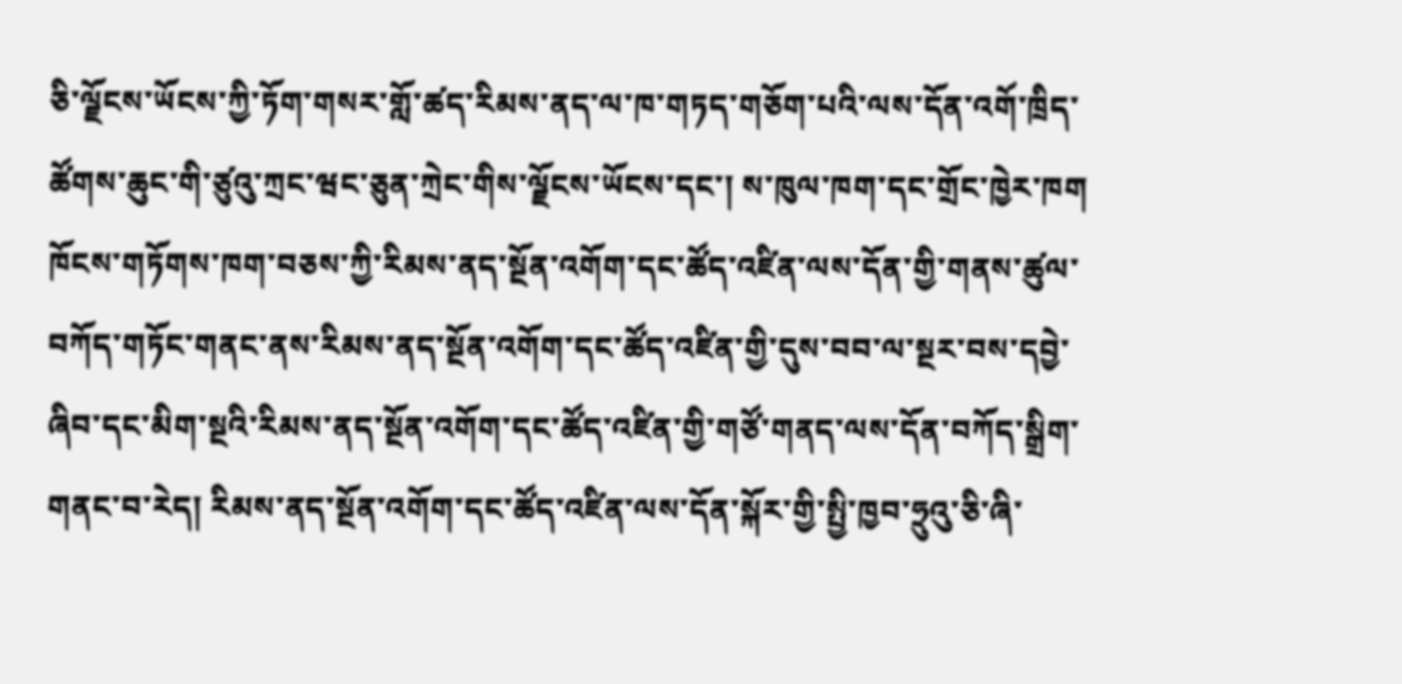ཅི་ལྗོངས་ཡོངས་ཀྱི་ཏོག་གསར་གློ་ཚད་རིམས་ནད་ལ་ཁ་གཏད་གཅོག་པའི་ལས་དོན་འགོ་ཁྲིད་ཚོགས་ཆུང་གི་ཙུའུ་ཀྲང་ཝང་ཅུན་ཀྲེང་གིས་ལྗོངས་ཡོངས་དང་། ས་ཁུལ་ཁག་དང་གྲོང་ཁྱེར་ཁག ཁོངས་གཏོགས་ཁག་བཅས་ཀྱི་རིམས་ནད་སྔོན་འགོག་དང་ཚོད་འཛིན་ལས་དོན་གྱི་གནས་ཚུལ་བཀོད་གཏོང་གནང་ནས་རིམས་ནད་སྔོན་འགོག་དང་ཚོད་འཛིན་གྱི་དུས་བབ་ལ་སྔར་བས་དབྱེ་ཞིབ་དང་མིག་སྔའི་རིམས་ནད་སྔོན་འགོག་དང་ཚོད་འཛིན་གྱི་གཙོ་གནད་ལས་དོན་བཀོད་སྒྲིག་གནང་བ་རེད། རིམས་ནད་སྔོན་འགོག་དང་ཚོད་འཛིན་ལས་དོན་སྐོར་གྱི་སྤྱི་ཁྱབ་ཧྲུའུ་ཅི་ཞི་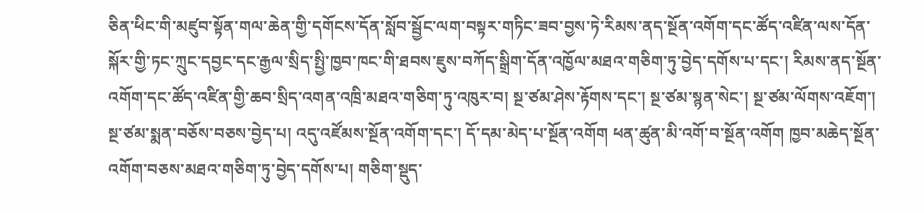ཅིན་ཕིང་གི་མཛུབ་སྟོན་གལ་ཆེན་གྱི་དགོངས་དོན་སློབ་སྦྱོང་ལག་བསྟར་གཏིང་ཟབ་བྱས་ཏེ་རིམས་ནད་སྔོན་འགོག་དང་ཚོད་འཛིན་ལས་དོན་སྐོར་གྱི་ཏང་ཀྲུང་དབྱང་དང་རྒྱལ་སྲིད་སྤྱི་ཁྱབ་ཁང་གི་ཐབས་ཇུས་བཀོད་སྒྲིག་དོན་འཁྱོལ་མཐའ་གཅིག་ཏུ་བྱེད་དགོས་པ་དང་། རིམས་ནད་སྔོན་འགོག་དང་ཚོད་འཛིན་གྱི་ཆབ་སྲིད་འགན་འཁྲི་མཐའ་གཅིག་ཏུ་འཁུར་བ། སྔ་ཙམ་ཤེས་རྟོགས་དང་། སྔ་ཙམ་སྙན་སེང་། སྔ་ཙམ་ལོགས་འཇོག་། སྔ་ཙམ་སྨན་བཅོས་བཅས་བྱེད་པ། འདུ་འཛོམས་སྔོན་འགོག་དང་། དོ་དམ་མེད་པ་སྔོན་འགོག ཕན་ཚུན་མི་འགོ་བ་སྔོན་འགོག ཁྱབ་མཆེད་སྔོན་འགོག་བཅས་མཐའ་གཅིག་ཏུ་བྱེད་དགོས་པ། གཅིག་སྡུད་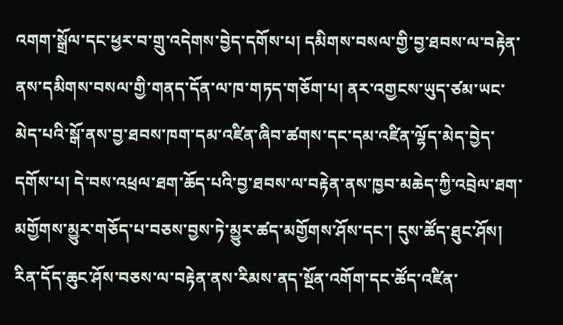འགག་སྒྲོལ་དང་ཕྱར་བ་གྲུ་འདེགས་བྱེད་དགོས་པ། དམིགས་བསལ་གྱི་བྱ་ཐབས་ལ་བརྟེན་ནས་དམིགས་བསལ་གྱི་གནད་དོན་ལ་ཁ་གཏད་གཅོག་པ། ནར་འགྱངས་ཡུད་ཙམ་ཡང་མེད་པའི་སྒོ་ནས་བྱ་ཐབས་ཁག་དམ་འཛིན་ཞིབ་ཚགས་དང་དམ་འཛིན་ལྷོད་མེད་བྱེད་དགོས་པ། དེ་བས་འཕྲལ་ཐག་ཆོད་པའི་བྱ་ཐབས་ལ་བརྟེན་ནས་ཁྱབ་མཆེད་ཀྱི་འབྲེལ་ཐག་མགྱོགས་མྱུར་གཅོད་པ་བཅས་བྱས་ཏེ་མྱུར་ཚད་མགྱོགས་ཤོས་དང་། དུས་ཚོད་ཐུང་ཤོས། རིན་དོད་ཆུང་ཤོས་བཅས་ལ་བརྟེན་ནས་རིམས་ནད་སྔོན་འགོག་དང་ཚོད་འཛིན་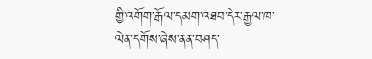གྱི་འགོག་རྒོལ་དམག་འཐབ་དེར་རྒྱལ་ཁ་ལེན་དགོས་ཞེས་ནན་བཤད་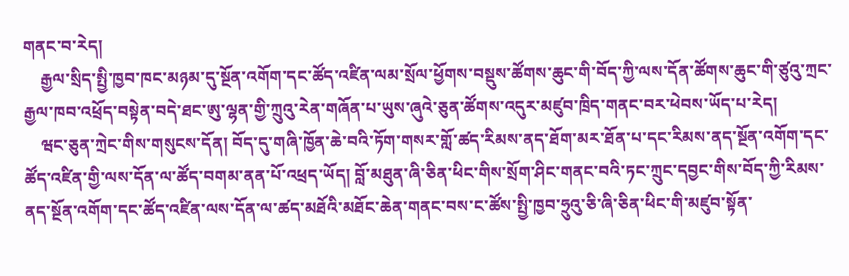གནང་བ་རེད།
    རྒྱལ་སྲིད་སྤྱི་ཁྱབ་ཁང་མཉམ་དུ་སྔོན་འགོག་དང་ཚོད་འཛིན་ལམ་སྲོལ་ཕྱོགས་བསྡུས་ཚོགས་ཆུང་གི་བོད་ཀྱི་ལས་དོན་ཚོགས་ཆུང་གི་ཙུའུ་ཀྲང་རྒྱལ་ཁབ་འཕྲོད་བསྟེན་བདེ་ཐང་ཨུ་ལྷན་གྱི་ཀྲུའུ་རེན་གཞོན་པ་ཡུས་ཞུའེ་ཅུན་ཚོགས་འདུར་མཛུབ་ཁྲིད་གནང་བར་ཕེབས་ཡོད་པ་རེད།
    ཝང་ཅུན་ཀྲེང་གིས་གསུངས་དོན། བོད་དུ་གཞི་ཁྱོན་ཆེ་བའི་ཏོག་གསར་གློ་ཚད་རིམས་ནད་ཐོག་མར་ཐོན་པ་དང་རིམས་ནད་སྔོན་འགོག་དང་ཚོད་འཛིན་གྱི་ལས་དོན་ལ་ཚོད་བགམ་ནན་པོ་འཕྲད་ཡོད། བློ་མཐུན་ཞི་ཅིན་ཕིང་གིས་སྲོག་ཤིང་གནང་བའི་ཏང་ཀྲུང་དབྱང་གིས་བོད་ཀྱི་རིམས་ནད་སྔོན་འགོག་དང་ཚོད་འཛིན་ལས་དོན་ལ་ཚད་མཐོའི་མཐོང་ཆེན་གནང་བས་ང་ཚོས་སྤྱི་ཁྱབ་ཧྲུའུ་ཅི་ཞི་ཅིན་ཕིང་གི་མཛུབ་སྟོན་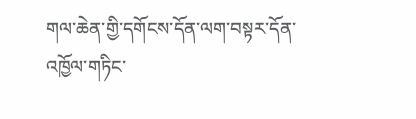གལ་ཆེན་གྱི་དགོངས་དོན་ལག་བསྟར་དོན་འཁྱོལ་གཏིང་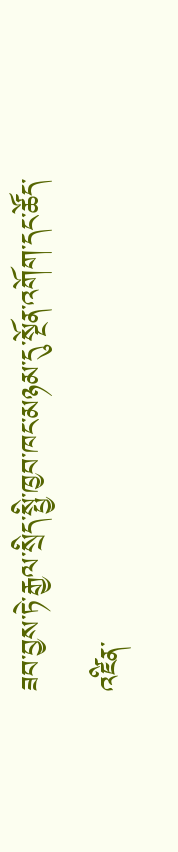ཟབ་བྱས་ཏེ་རྒྱལ་སྲིད་སྤྱི་ཁྱབ་ཁང་མཉམ་དུ་སྔོན་འགོག་དང་ཚོད་འཛིན་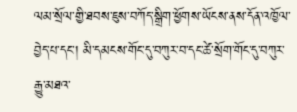ལམ་སྲོལ་གྱི་ཐབས་ཇུས་བཀོད་སྒྲིག་ཕྱོགས་ཡོངས་ནས་དོན་འཁྱོལ་བྱེད་པ་དང་། མི་དམངས་གོང་དུ་བཀུར་བ་དང་ཚེ་སྲོག་གོང་དུ་བཀུར་རྒྱུ་མཐའ་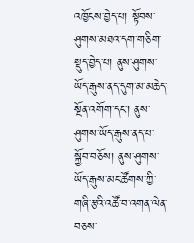འཁྱོངས་བྱེད་པ། སྟོབས་ཤུགས་མཐའ་དག་གཅིག་སྡུད་བྱེད་པ། ནུས་ཤུགས་ཡོད་རྒུས་ནད་དུག་མ་མཆེད་སྔོན་འགོག་དང་། ནུས་ཤུགས་ཡོད་རྒུས་ནད་པ་སྐྱོབ་བཅོས། ནུས་ཤུགས་ཡོད་རྒུས་མང་ཚོགས་ཀྱི་གཞི་རྩའི་འཚོ་བ་འགན་ལེན་བཅས་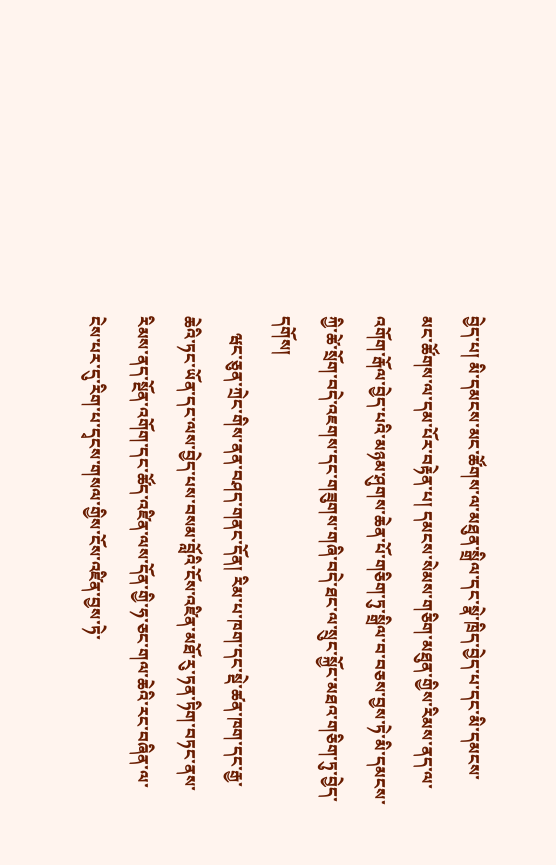བྱེད་པ། མི་དམངས་མང་ཚོགས་ལ་མཐུན་སྒྲིལ་དང་སྣེ་ཁྲིད་བྱེད་པ་དང་མི་དམངས་མང་ཚོགས་ལ་དམ་པོར་བརྟེན་པ། དམངས་སེམས་གཅིག་མཐུན་གྱིས་རིམས་ནད་ལ་འགོག་རྒོལ་བྱེད་པའི་མཉམ་ཤུགས་ཆེན་པོ་གཅིག་ཏུ་སྒྲིལ་བ་བཅས་བྱས་ཏེ་མི་དམངས་ཀྱི་ཚེ་སྲོག་བདེ་འཇགས་དང་གཟུགས་གཞི་བདེ་ཐང་ལ་སྲུང་སྐྱོང་མཐའ་གཅིག་ཏུ་བྱེད་དགོས།
    ཝང་ཅུན་ཀྲེང་གིས་ནན་བཤད་གནང་དོན། རིམ་པ་ཁག་དང་སྡེ་ཚན་ཁག་དང་རྒྱ་ཆེའི་ཏང་ཡོན་དང་ལས་བྱེད་པས་བསམ་བློའི་ངོས་འཛིན་མཐོ་རུ་ཏན་ཏིག་བཏང་ནས་རིམས་ནད་སྔོན་འགོག་དང་ཚོད་འཛིན་ལས་དོན་གྱི་ཧ་ཅང་གལ་ཆེའི་རང་བཞིན་ལ་ངེས་པར་དུ་རིག་པ་དྭངས་གསལ་གྱིས་ངོས་འཛིན་བྱས་ཏེ་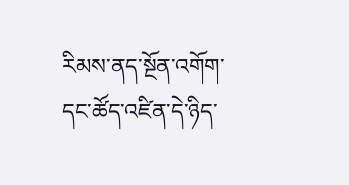རིམས་ནད་སྔོན་འགོག་དང་ཚོད་འཛིན་དེ་ཉིད་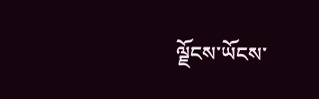ལྗོངས་ཡོངས་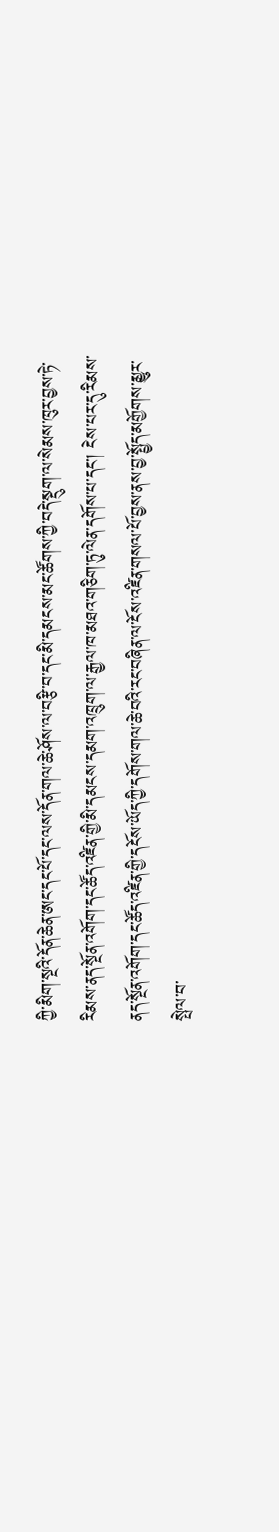ཀྱི་མིག་སྔའི་དོན་ཆེན་ཨང་དང་པོ་དང་ལས་དོན་གལ་ཆེ་ཤོས་ལ་བརྩི་བ་དང་མི་དམངས་མང་ཚོགས་ཀྱི་བདེ་སྡུག་ལ་སེམས་ཁུར་བྱས་ཏེ་རིམས་ནད་སྔོན་འགོག་དང་ཚོད་འཛིན་གྱི་མི་དམངས་དམག་འཁྲུག་ལ་རྒྱལ་ཁ་མཐའ་གཅིག་ཏུ་ལེན་དགོས་པ་དང་། ངེས་པར་དུ་རིམས་ནད་སྔོན་འགོག་དང་ཚོད་འཛིན་གྱི་དངོས་ཡོད་ཀྱི་དགོས་གལ་ཆེ་བའི་རང་བཞིན་ལ་ངོས་འཛིན་གསལ་པོ་བྱས་ནས་བྱ་སྤྱོད་མགྱོགས་མྱུར་སྤེལ་བ་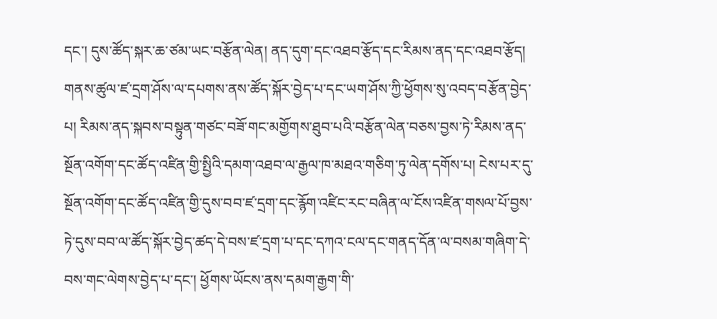དང་། དུས་ཚོད་སྐར་ཆ་ཙམ་ཡང་བརྩོན་ལེན། ནད་དུག་དང་འཐབ་རྩོད་དང་རིམས་ནད་དང་འཐབ་རྩོད། གནས་ཚུལ་ཛ་དྲག་ཤོས་ལ་དཔགས་ནས་ཚོད་སྐོར་བྱེད་པ་དང་ཡག་ཤོས་ཀྱི་ཕྱོགས་སུ་འབད་བརྩོན་བྱེད་པ། རིམས་ནད་སྐབས་བསྟུན་གཙང་བཟོ་གང་མགྱོགས་ཐུབ་པའི་བརྩོན་ལེན་བཅས་བྱས་ཏེ་རིམས་ནད་སྔོན་འགོག་དང་ཚོད་འཛིན་གྱི་སྤྱིའི་དམག་འཐབ་ལ་རྒྱལ་ཁ་མཐའ་གཅིག་ཏུ་ལེན་དགོས་པ། ངེས་པར་དུ་སྔོན་འགོག་དང་ཚོད་འཛིན་གྱི་དུས་བབ་ཛ་དྲག་དང་རྙོག་འཛིང་རང་བཞིན་ལ་ངོས་འཛིན་གསལ་པོ་བྱས་ཏེ་དུས་བབ་ལ་ཚོད་སྐོར་བྱེད་ཚད་དེ་བས་ཛ་དྲག་པ་དང་དཀའ་ངལ་དང་གནད་དོན་ལ་བསམ་གཞིག་དེ་བས་གང་ལེགས་བྱེད་པ་དང་། ཕྱོགས་ཡོངས་ནས་དམག་རྒྱག་གི་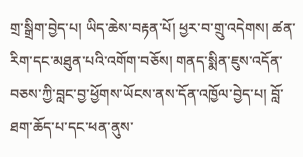གྲ་སྒྲིག་བྱེད་པ། ཡིད་ཆེས་བརྟན་པོ། ཕྱར་བ་གྲུ་འདེགས། ཚན་རིག་དང་མཐུན་པའི་འགོག་བཅོས། གནད་སྨིན་ཇུས་འདོན་བཅས་ཀྱི་བླང་བྱ་ཕྱོགས་ཡོངས་ནས་དོན་འཁྱོལ་བྱེད་པ། བློ་ཐག་ཆོད་པ་དང་ཕན་ནུས་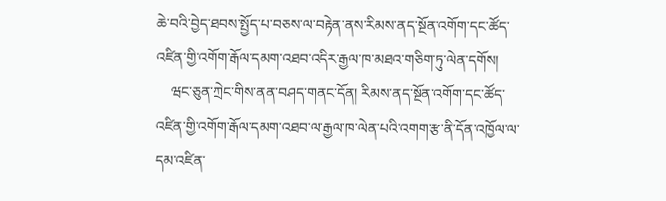ཆེ་བའི་བྱེད་ཐབས་སྤྱོད་པ་བཅས་ལ་བརྟེན་ནས་རིམས་ནད་སྔོན་འགོག་དང་ཚོད་འཛིན་གྱི་འགོག་རྒོལ་དམག་འཐབ་འདིར་རྒྱལ་ཁ་མཐའ་གཅིག་ཏུ་ལེན་དགོས།
    ཝང་ཅུན་ཀྲེང་གིས་ནན་བཤད་གནང་དོན། རིམས་ནད་སྔོན་འགོག་དང་ཚོད་འཛིན་གྱི་འགོག་རྒོལ་དམག་འཐབ་ལ་རྒྱལ་ཁ་ལེན་པའི་འགག་རྩ་ནི་དོན་འཁྱོལ་ལ་དམ་འཛིན་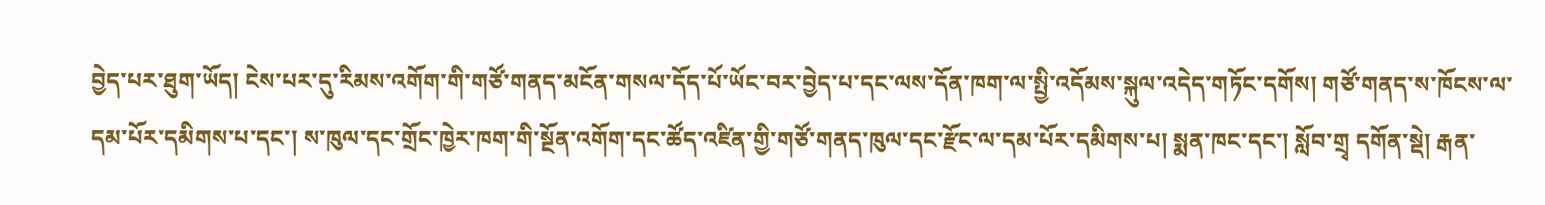བྱེད་པར་ཐུག་ཡོད། ངེས་པར་དུ་རིམས་འགོག་གི་གཙོ་གནད་མངོན་གསལ་དོད་པོ་ཡོང་བར་བྱེད་པ་དང་ལས་དོན་ཁག་ལ་སྤྱི་འདོམས་སྐུལ་འདེད་གཏོང་དགོས། གཙོ་གནད་ས་ཁོངས་ལ་དམ་པོར་དམིགས་པ་དང་། ས་ཁུལ་དང་གྲོང་ཁྱེར་ཁག་གི་སྔོན་འགོག་དང་ཚོད་འཛིན་གྱི་གཙོ་གནད་ཁུལ་དང་རྫོང་ལ་དམ་པོར་དམིགས་པ། སྨན་ཁང་དང་། སློབ་གྲྭ དགོན་སྡེ། རྒན་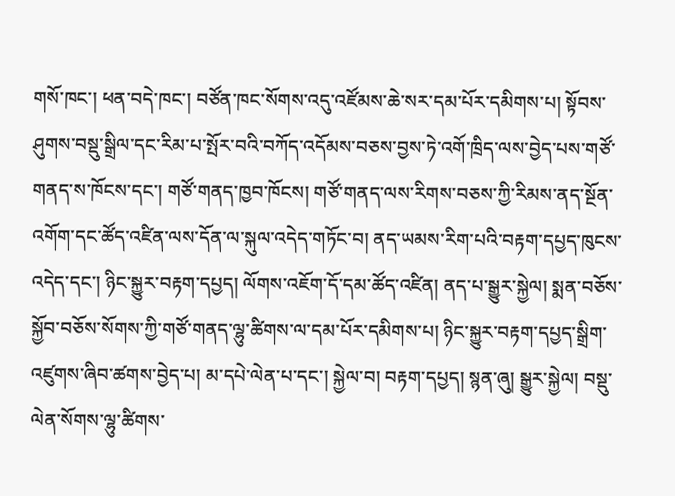གསོ་ཁང་། ཕན་བདེ་ཁང་། བཙོན་ཁང་སོགས་འདུ་འཛོམས་ཆེ་སར་དམ་པོར་དམིགས་པ། སྟོབས་ཤུགས་བསྡུ་སྒྲིལ་དང་རིམ་པ་སྤོར་བའི་བཀོད་འདོམས་བཅས་བྱས་ཏེ་འགོ་ཁྲིད་ལས་བྱེད་པས་གཙོ་གནད་ས་ཁོངས་དང་། གཙོ་གནད་ཁྱབ་ཁོངས། གཙོ་གནད་ལས་རིགས་བཅས་ཀྱི་རིམས་ནད་སྔོན་འགོག་དང་ཚོད་འཛིན་ལས་དོན་ལ་སྐུལ་འདེད་གཏོང་བ། ནད་ཡམས་རིག་པའི་བརྟག་དཔྱད་ཁུངས་འདེད་དང་། ཉིང་སྐྱུར་བརྟག་དཔྱད། ལོགས་འཇོག་དོ་དམ་ཚོད་འཛིན། ནད་པ་སྒྱུར་སྐྱེལ། སྨན་བཅོས་སྐྱོབ་བཅོས་སོགས་ཀྱི་གཙོ་གནད་ལྷུ་ཚིགས་ལ་དམ་པོར་དམིགས་པ། ཉིང་སྐྱུར་བརྟག་དཔྱད་སྒྲིག་འཛུགས་ཞིབ་ཚགས་བྱེད་པ། མ་དཔེ་ལེན་པ་དང་། སྐྱེལ་བ། བརྟག་དཔྱད། སྙན་ཞུ། སྒྱུར་སྐྱེལ། བསྡུ་ལེན་སོགས་ལྷུ་ཚིགས་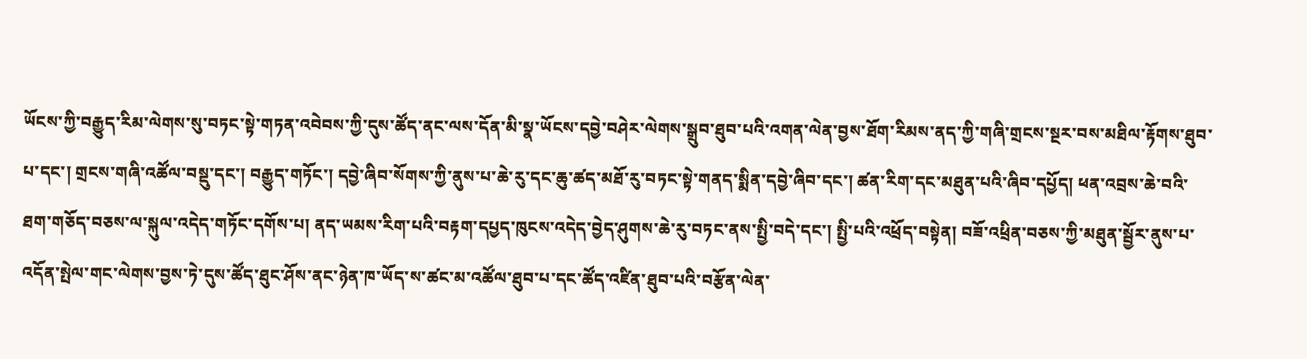ཡོངས་ཀྱི་བརྒྱུད་རིམ་ལེགས་སུ་བཏང་སྟེ་གཏན་འབེབས་ཀྱི་དུས་ཚོད་ནང་ལས་དོན་མི་སྣ་ཡོངས་དབྱེ་བཤེར་ལེགས་སྒྲུབ་ཐུབ་པའི་འགན་ལེན་བྱས་ཐོག་རིམས་ནད་ཀྱི་གཞི་གྲངས་སྔར་བས་མཐིལ་རྟོགས་ཐུབ་པ་དང་། གྲངས་གཞི་འཚོལ་བསྡུ་དང་། བརྒྱུད་གཏོང་། དབྱེ་ཞིབ་སོགས་ཀྱི་ནུས་པ་ཆེ་རུ་དང་ཆུ་ཚད་མཐོ་རུ་བཏང་སྟེ་གནད་སྨིན་དབྱེ་ཞིབ་དང་། ཚན་རིག་དང་མཐུན་པའི་ཞིབ་དཔྱོད། ཕན་འབྲས་ཆེ་བའི་ཐག་གཅོད་བཅས་ལ་སྐུལ་འདེད་གཏོང་དགོས་པ། ནད་ཡམས་རིག་པའི་བརྟག་དཔྱད་ཁུངས་འདེད་བྱེད་ཤུགས་ཆེ་རུ་བཏང་ནས་སྤྱི་བདེ་དང་། སྤྱི་པའི་འཕྲོད་བསྟེན། བཟོ་འཕྲིན་བཅས་ཀྱི་མཐུན་སྦྱོར་ནུས་པ་འདོན་སྤེལ་གང་ལེགས་བྱས་ཏེ་དུས་ཚོད་ཐུང་ཤོས་ནང་ཉེན་ཁ་ཡོད་ས་ཚང་མ་འཚོལ་ཐུབ་པ་དང་ཚོད་འཛིན་ཐུབ་པའི་བརྩོན་ལེན་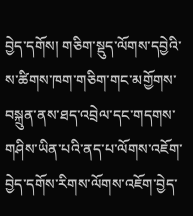བྱེད་དགོས། གཅིག་སྡུད་ལོགས་དབྱེའི་ས་ཚིགས་ཁག་གཅིག་གང་མགྱོགས་བསྐྲུན་ནས་ཐད་འབྲེལ་དང་གདགས་གཤིས་ཡིན་པའི་ནད་པ་ལོགས་འཇོག་བྱེད་དགོས་རིགས་ལོགས་འཇོག་བྱེད་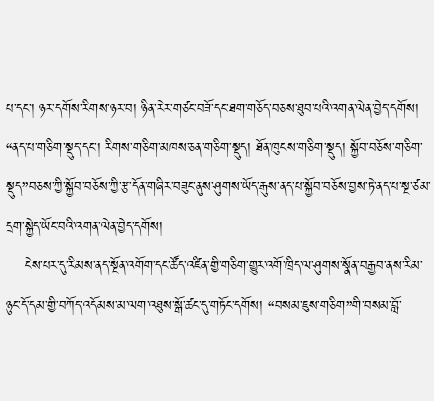པ་དང་། ཉར་དགོས་རིགས་ཉར་བ། ཉིན་རེར་གཙང་བཟོ་དང་ཐག་གཅོད་བཅས་ཐུབ་པའི་འགན་ལེན་བྱེད་དགོས། “ནད་པ་གཅིག་སྡུད་དང་། རིགས་གཅིག་མཁས་ཅན་གཅིག་སྡུད། ཐོན་ཁུངས་གཅིག་སྡུད། སྐྱོབ་བཅོས་གཅིག་སྡུད”བཅས་ཀྱི་སྐྱོབ་བཅོས་ཀྱི་རྩ་དོན་གཞིར་བཟུང་ནུས་ཤུགས་ཡོད་རྒུས་ནད་པ་སྐྱོབ་བཅོས་བྱས་ཏེ་ནད་པ་སྔ་ཙམ་དྲག་སྐྱེད་ཡོང་བའི་འགན་ལེན་བྱེད་དགོས།
    ངེས་པར་དུ་རིམས་ནད་སྔོན་འགོག་དང་ཚོད་འཛིན་གྱི་གཅིག་གྱུར་འགོ་ཁྲིད་ལ་ཤུགས་སྣོན་བརྒྱབ་ནས་རིམ་ཉུང་དོ་དམ་གྱི་བཀོད་འདོམས་མ་ལག་འཐུས་སྒོ་ཚང་དུ་གཏོང་དགོས། “བསམ་ཇུས་གཅིག”གི་བསམ་བློ་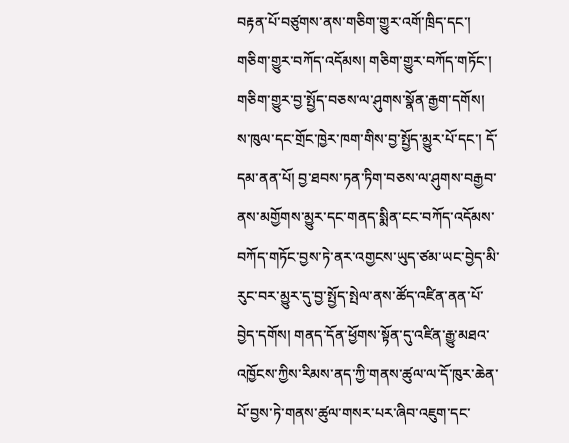བརྟན་པོ་བཙུགས་ནས་གཅིག་གྱུར་འགོ་ཁྲིད་དང་། གཅིག་གྱུར་བཀོད་འདོམས། གཅིག་གྱུར་བཀོད་གཏོང་། གཅིག་གྱུར་བྱ་སྤྱོད་བཅས་ལ་ཤུགས་སྣོན་རྒྱག་དགོས། ས་ཁུལ་དང་གྲོང་ཁྱེར་ཁག་གིས་བྱ་སྤྱོད་མྱུར་པོ་དང་། དོ་དམ་ནན་པོ། བྱ་ཐབས་ཏན་ཏིག་བཅས་ལ་ཤུགས་བརྒྱབ་ནས་མགྱོགས་མྱུར་དང་གནད་སྨིན་ངང་བཀོད་འདོམས་བཀོད་གཏོང་བྱས་ཏེ་ནར་འགྱངས་ཡུད་ཙམ་ཡང་བྱེད་མི་རུང་བར་མྱུར་དུ་བྱ་སྤྱོད་སྤེལ་ནས་ཚོད་འཛིན་ནན་པོ་བྱེད་དགོས། གནད་དོན་ཕྱོགས་སྟོན་དུ་འཛིན་རྒྱུ་མཐའ་འཁྱོངས་ཀྱིས་རིམས་ནད་ཀྱི་གནས་ཚུལ་ལ་དོ་ཁུར་ཆེན་པོ་བྱས་ཏེ་གནས་ཚུལ་གསར་པར་ཞིབ་འཇུག་དང་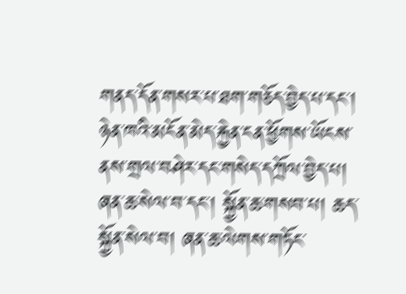གནད་དོན་གསར་པ་ཐག་གཅོད་བྱེད་པ་དང་། ཉེན་ཁའི་མངོན་མེད་རྐྱེན་ངན་ཕྱོགས་ཡོངས་ནས་གྲལ་བཤེར་དང་གསེད་དཀྲོལ་བྱེད་པ། ཞན་ཆ་སེལ་བ་དང་། སྐྱོན་ཆ་གསབ་པ། ཆད་སྐྱོན་སེལ་བ། ཞན་ཆ་ལེགས་གཏོང་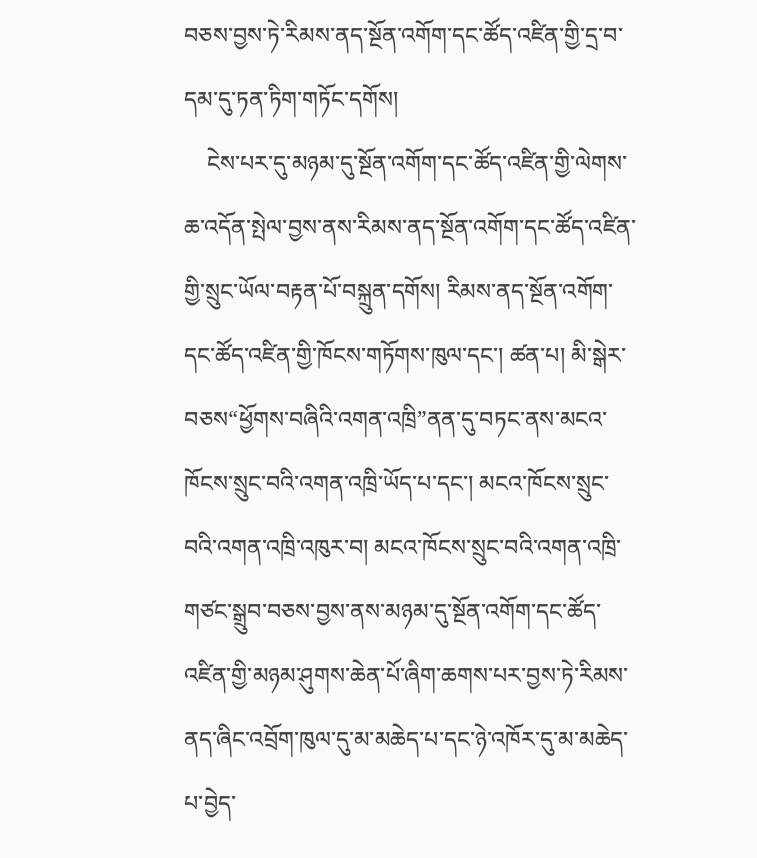བཅས་བྱས་ཏེ་རིམས་ནད་སྔོན་འགོག་དང་ཚོད་འཛིན་གྱི་དྲ་བ་དམ་དུ་ཏན་ཏིག་གཏོང་དགོས།
    ངེས་པར་དུ་མཉམ་དུ་སྔོན་འགོག་དང་ཚོད་འཛིན་གྱི་ལེགས་ཆ་འདོན་སྤེལ་བྱས་ནས་རིམས་ནད་སྔོན་འགོག་དང་ཚོད་འཛིན་གྱི་སྲུང་ཡོལ་བརྟན་པོ་བསྐྲུན་དགོས། རིམས་ནད་སྔོན་འགོག་དང་ཚོད་འཛིན་གྱི་ཁོངས་གཏོགས་ཁུལ་དང་། ཚན་པ། མི་སྒེར་བཅས“ཕྱོགས་བཞིའི་འགན་འཁྲི”ནན་དུ་བཏང་ནས་མངའ་ཁོངས་སྲུང་བའི་འགན་འཁྲི་ཡོད་པ་དང་། མངའ་ཁོངས་སྲུང་བའི་འགན་འཁྲི་འཁུར་བ། མངའ་ཁོངས་སྲུང་བའི་འགན་འཁྲི་གཙང་སྒྲུབ་བཅས་བྱས་ནས་མཉམ་དུ་སྔོན་འགོག་དང་ཚོད་འཛིན་གྱི་མཉམ་ཤུགས་ཆེན་པོ་ཞིག་ཆགས་པར་བྱས་ཏེ་རིམས་ནད་ཞིང་འབྲོག་ཁུལ་དུ་མ་མཆེད་པ་དང་ཉེ་འཁོར་དུ་མ་མཆེད་པ་བྱེད་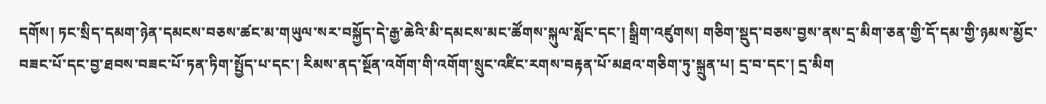དགོས། ཏང་སྲིད་དམག་ཉེན་དམངས་བཅས་ཚང་མ་གཡུལ་སར་བསྐྱོད་དེ་རྒྱ་ཆེའི་མི་དམངས་མང་ཚོགས་སྐུལ་སློང་དང་། སྒྲིག་འཛུགས། གཅིག་སྡུད་བཅས་བྱས་ནས་དྲ་མིག་ཅན་གྱི་དོ་དམ་གྱི་ཉམས་མྱོང་བཟང་པོ་དང་བྱ་ཐབས་བཟང་པོ་ཏན་ཏིག་སྤྱོད་པ་དང་། རིམས་ནད་སྔོན་འགོག་གི་འགོག་སྲུང་འཛིང་རགས་བརྟན་པོ་མཐའ་གཅིག་ཏུ་སྐྲུན་པ། དྲ་བ་དང་། དྲ་མིག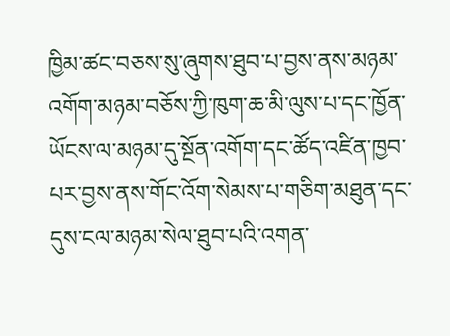ཁྱིམ་ཚང་བཅས་སུ་ཞུགས་ཐུབ་པ་བྱས་ནས་མཉམ་འགོག་མཉམ་བཅོས་ཀྱི་ཁུག་ཆ་མི་ལུས་པ་དང་ཁྱོན་ཡོངས་ལ་མཉམ་དུ་སྔོན་འགོག་དང་ཚོད་འཛིན་ཁྱབ་པར་བྱས་ནས་གོང་འོག་སེམས་པ་གཅིག་མཐུན་དང་དུས་ངལ་མཉམ་སེལ་ཐུབ་པའི་འགན་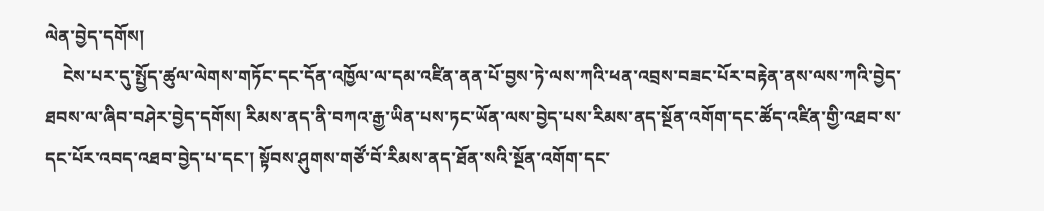ལེན་བྱེད་དགོས།
    ངེས་པར་དུ་སྤྱོད་ཚུལ་ལེགས་གཏོང་དང་དོན་འཁྱོལ་ལ་དམ་འཛིན་ནན་པོ་བྱས་ཏེ་ལས་ཀའི་ཕན་འབྲས་བཟང་པོར་བརྟེན་ནས་ལས་ཀའི་བྱེད་ཐབས་ལ་ཞིབ་བཤེར་བྱེད་དགོས། རིམས་ནད་ནི་བཀའ་རྒྱ་ཡིན་པས་ཏང་ཡོན་ལས་བྱེད་པས་རིམས་ནད་སྔོན་འགོག་དང་ཚོད་འཛིན་གྱི་འཐབ་ས་དང་པོར་འབད་འཐབ་བྱེད་པ་དང་། སྟོབས་ཤུགས་གཙོ་བོ་རིམས་ནད་ཐོན་སའི་སྔོན་འགོག་དང་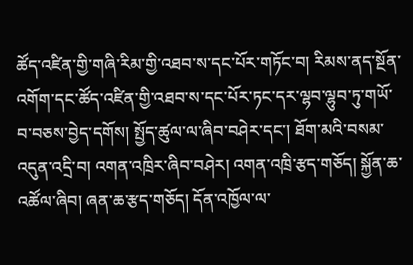ཚོད་འཛིན་གྱི་གཞི་རིམ་གྱི་འཐབ་ས་དང་པོར་གཏོང་བ། རིམས་ནད་སྔོན་འགོག་དང་ཚོད་འཛིན་གྱི་འཐབ་ས་དང་པོར་ཏང་དར་ལྷབ་ལྷུབ་ཏུ་གཡོ་བ་བཅས་བྱེད་དགོས། སྤྱོད་ཚུལ་ལ་ཞིབ་བཤེར་དང་། ཐོག་མའི་བསམ་འདུན་འདྲི་བ། འགན་འཁྲིར་ཞིབ་བཤེར། འགན་འཁྲི་རྩད་གཅོད། སྐྱོན་ཆ་འཚོལ་ཞིབ། ཞན་ཆ་རྩད་གཅོད། དོན་འཁྱོལ་ལ་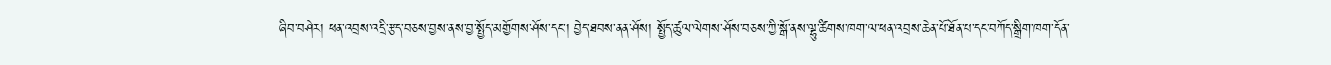ཞིབ་བཤེར། ཕན་འབྲས་འདྲི་རྩད་བཅས་བྱས་ནས་བྱ་སྤྱོད་མགྱོགས་ཤོས་དང་། བྱེད་ཐབས་ནན་ཤོས། སྤྱོད་ཚུལ་ལེགས་ཤོས་བཅས་ཀྱི་སྒོ་ནས་ལྷུ་ཚིགས་ཁག་ལ་ཕན་འབྲས་ཆེན་པོ་ཐོན་པ་དང་བཀོད་སྒྲིག་ཁག་དོན་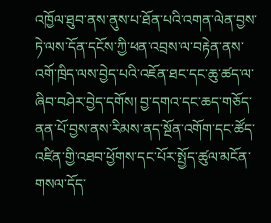འཁྱོལ་ཐུབ་ནས་ནུས་པ་ཐོན་པའི་འགན་ལེན་བྱས་ཏེ་ལས་དོན་དངོས་ཀྱི་ཕན་འབྲས་ལ་བརྟེན་ནས་འགོ་ཁྲིད་ལས་བྱེད་པའི་འཇོན་ཐང་དང་ཆུ་ཚད་ལ་ཞིབ་བཤེར་བྱེད་དགོས། བྱ་དགའ་དང་ཆད་གཅོད་ནན་པོ་བྱས་ནས་རིམས་ནད་སྔོན་འགོག་དང་ཚོད་འཛིན་གྱི་འཐབ་ཕྱོགས་དང་པོར་སྤྱོད་ཚུལ་མངོན་གསལ་དོད་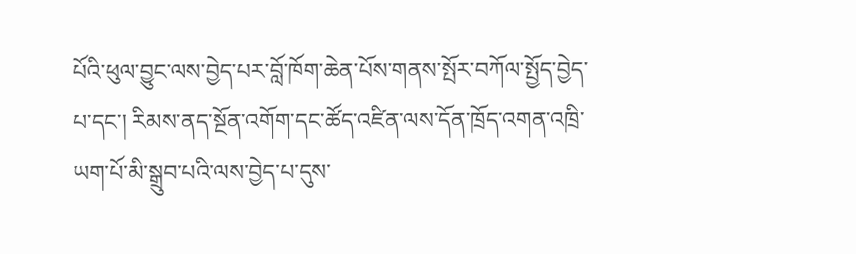པོའི་ཕུལ་བྱུང་ལས་བྱེད་པར་བློ་ཁོག་ཆེན་པོས་གནས་སྤོར་བཀོལ་སྤྱོད་བྱེད་པ་དང་། རིམས་ནད་སྔོན་འགོག་དང་ཚོད་འཛིན་ལས་དོན་ཁྲོད་འགན་འཁྲི་ཡག་པོ་མི་སྒྲུབ་པའི་ལས་བྱེད་པ་དུས་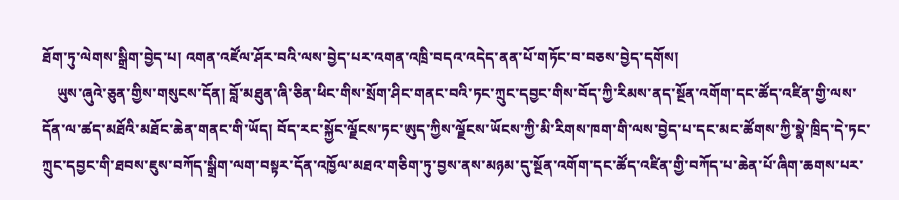ཐོག་ཏུ་ལེགས་སྒྲིག་བྱེད་པ། འགན་འཛོལ་ཤོར་བའི་ལས་བྱེད་པར་འགན་འཁྲི་བདའ་འདེད་ནན་པོ་གཏོང་བ་བཅས་བྱེད་དགོས།
    ཡུས་ཞུའེ་ཅུན་གྱིས་གསུངས་དོན། བློ་མཐུན་ཞི་ཅིན་ཕིང་གིས་སྲོག་ཤིང་གནང་བའི་ཏང་ཀྲུང་དབྱང་གིས་བོད་ཀྱི་རིམས་ནད་སྔོན་འགོག་དང་ཚོད་འཛིན་གྱི་ལས་དོན་ལ་ཚད་མཐོའི་མཐོང་ཆེན་གནང་གི་ཡོད། བོད་རང་སྐྱོང་ལྗོངས་ཏང་ཨུད་ཀྱིས་ལྗོངས་ཡོངས་ཀྱི་མི་རིགས་ཁག་གི་ལས་བྱེད་པ་དང་མང་ཚོགས་ཀྱི་སྣེ་ཁྲིད་དེ་ཏང་ཀྲུང་དབྱང་གི་ཐབས་ཇུས་བཀོད་སྒྲིག་ལག་བསྟར་དོན་འཁྱོལ་མཐའ་གཅིག་ཏུ་བྱས་ནས་མཉམ་དུ་སྔོན་འགོག་དང་ཚོད་འཛིན་གྱི་བཀོད་པ་ཆེན་པོ་ཞིག་ཆགས་པར་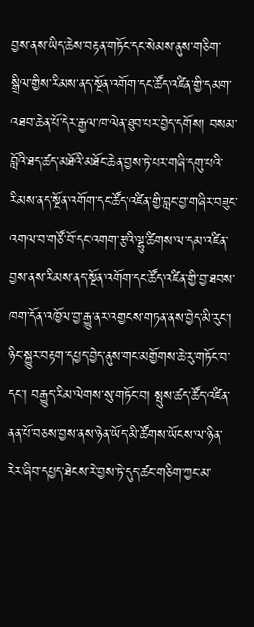བྱས་ནས་ཡིད་ཆེས་བརྟན་གཏོང་དང་སེམས་ནུས་གཅིག་སྒྲིལ་གྱིས་རིམས་ནད་སྔོན་འགོག་དང་ཚོད་འཛིན་གྱི་དམག་འཐབ་ཆེན་པོ་དེར་རྒྱལ་ཁ་ལེན་ཐུབ་པར་བྱེད་དགོས། བསམ་བློའི་ཐད་ཚད་མཐོའི་མཐོང་ཆེན་བྱས་ཏེ་པར་གཞི་དགུ་པའི་རིམས་ནད་སྔོན་འགོག་དང་ཚོད་འཛིན་གྱི་བླང་བྱ་གཞིར་བཟུང་འགལ་བ་གཙོ་བོ་དང་འགག་རྩའི་ལྷུ་ཚིགས་ལ་དམ་འཛིན་བྱས་ནས་རིམས་ནད་སྔོན་འགོག་དང་ཚོད་འཛིན་གྱི་བྱ་ཐབས་ཁག་དོན་འཁྱོལ་བྱ་རྒྱུ་ནར་འགྱངས་གཏན་ནས་བྱེད་མི་རུང་། ཉིང་སྐྱུར་བརྟག་དཔྱད་བྱེད་ནུས་གང་མགྱོགས་ཆེ་རུ་གཏོང་བ་དང་། བརྒྱུད་རིམ་ལེགས་སུ་གཏོང་བ། སྤུས་ཚད་ཚོད་འཛིན་ནན་པོ་བཅས་བྱས་ནས་ཉེན་ཡོད་མི་ཚོགས་ཡོངས་ལ་ཉིན་རེར་ཞིབ་དཔྱད་ཐེངས་རེ་བྱས་ཏེ་དུད་ཚང་གཅིག་ཀྱང་མ་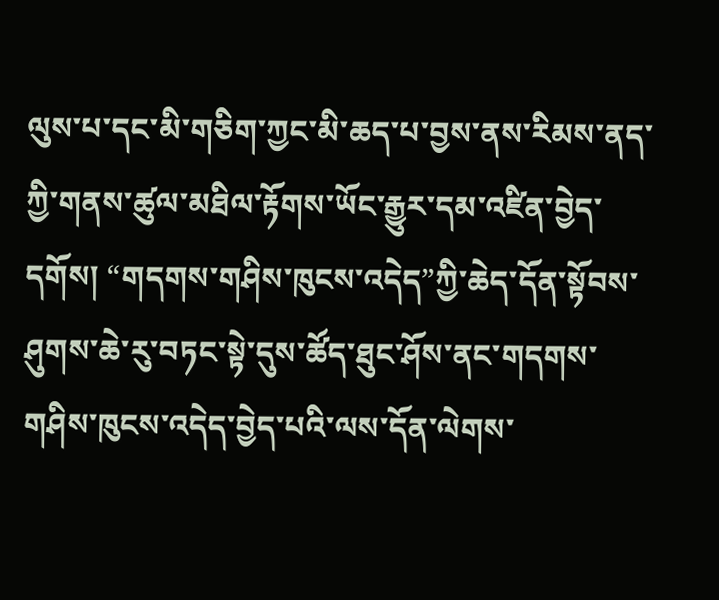ལུས་པ་དང་མི་གཅིག་ཀྱང་མི་ཆད་པ་བྱས་ནས་རིམས་ནད་ཀྱི་གནས་ཚུལ་མཐིལ་རྟོགས་ཡོང་རྒྱུར་དམ་འཛིན་བྱེད་དགོས། “གདགས་གཤིས་ཁུངས་འདེད”ཀྱི་ཆེད་དོན་སྟོབས་ཤུགས་ཆེ་རུ་བཏང་སྟེ་དུས་ཚོད་ཐུང་ཤོས་ནང་གདགས་གཤིས་ཁུངས་འདེད་བྱེད་པའི་ལས་དོན་ལེགས་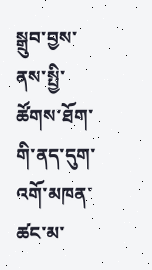སྒྲུབ་བྱས་ནས་སྤྱི་ཚོགས་ཐོག་གི་ནད་དུག་འགོ་མཁན་ཚང་མ་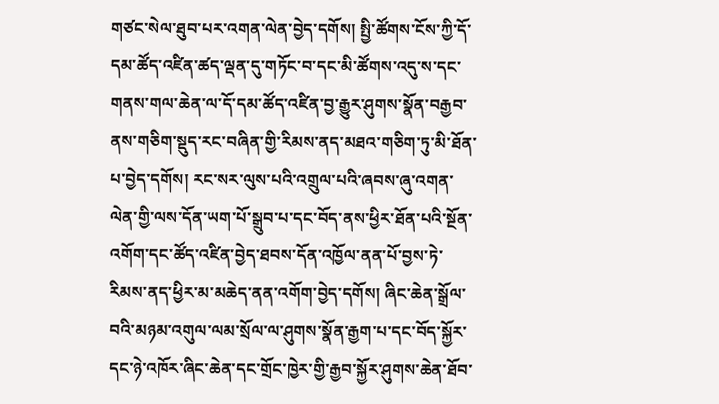གཙང་སེལ་ཐུབ་པར་འགན་ལེན་བྱེད་དགོས། སྤྱི་ཚོགས་ངོས་ཀྱི་དོ་དམ་ཚོད་འཛིན་ཚད་ལྡན་དུ་གཏོང་བ་དང་མི་ཚོགས་འདུ་ས་དང་གནས་གལ་ཆེན་ལ་དོ་དམ་ཚོད་འཛིན་བྱ་རྒྱུར་ཤུགས་སྣོན་བརྒྱབ་ནས་གཅིག་སྡུད་རང་བཞིན་གྱི་རིམས་ནད་མཐའ་གཅིག་ཏུ་མི་ཐོན་པ་བྱེད་དགོས། རང་སར་ལུས་པའི་འགྲུལ་པའི་ཞབས་ཞུ་འགན་ལེན་གྱི་ལས་དོན་ཡག་པོ་སྒྲུབ་པ་དང་བོད་ནས་ཕྱིར་ཐོན་པའི་སྔོན་འགོག་དང་ཚོད་འཛིན་བྱེད་ཐབས་དོན་འཁྱོལ་ནན་པོ་བྱས་ཏེ་རིམས་ནད་ཕྱིར་མ་མཆེད་ནན་འགོག་བྱེད་དགོས། ཞིང་ཆེན་སྒྲོལ་བའི་མཉམ་འགུལ་ལམ་སྲོལ་ལ་ཤུགས་སྣོན་རྒྱག་པ་དང་བོད་སྐྱོར་དང་ཉེ་འཁོར་ཞིང་ཆེན་དང་གྲོང་ཁྱེར་གྱི་རྒྱབ་སྐྱོར་ཤུགས་ཆེན་ཐོབ་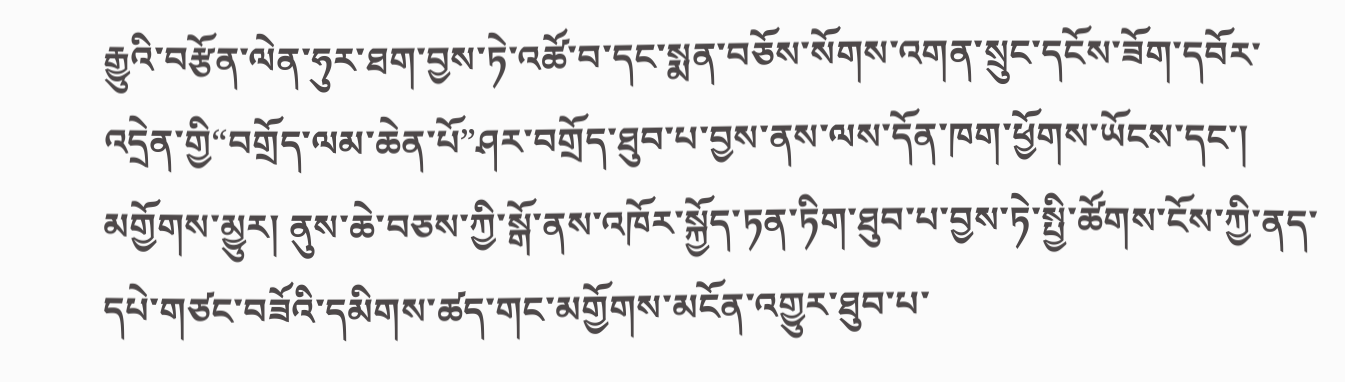རྒྱུའི་བརྩོན་ལེན་ཧུར་ཐག་བྱས་ཏེ་འཚོ་བ་དང་སྨན་བཅོས་སོགས་འགན་སྲུང་དངོས་ཟོག་དབོར་འདྲེན་གྱི“བགྲོད་ལམ་ཆེན་པོ”ཤར་བགྲོད་ཐུབ་པ་བྱས་ནས་ལས་དོན་ཁག་ཕྱོགས་ཡོངས་དང་། མགྱོགས་མྱུར། ནུས་ཆེ་བཅས་ཀྱི་སྒོ་ནས་འཁོར་སྐྱོད་ཏན་ཏིག་ཐུབ་པ་བྱས་ཏེ་སྤྱི་ཚོགས་ངོས་ཀྱི་ནད་དཔེ་གཙང་བཟོའི་དམིགས་ཚད་གང་མགྱོགས་མངོན་འགྱུར་ཐུབ་པ་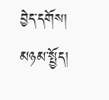བྱེད་དགོས།
མཉམ་སྤྱོད།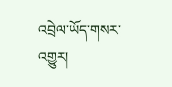འབྲེལ་ཡོད་གསར་འགྱུར།